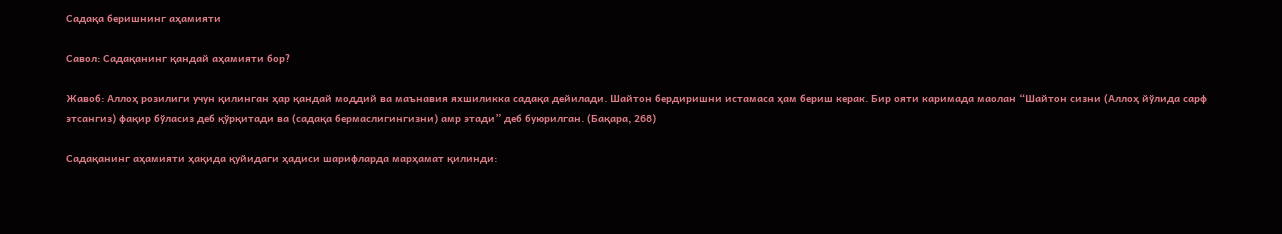Садақа беришнинг аҳамияти

Савол: Садақанинг қандай аҳамияти бор?

Жавоб: Аллоҳ розилиги учун қилинган ҳар қандай моддий ва маънавия яхшиликка садақа дейилади. Шайтон бердиришни истамаса ҳам бериш керак. Бир ояти каримада маолан “Шайтон сизни (Аллоҳ йўлида сарф этсангиз) фақир бўласиз деб қўрқитади ва (садақа бермаслигингизни) амр этади” деб буюрилган. (Бақара, 268)

Садақанинг аҳамияти ҳақида қуйидаги ҳадиси шарифларда марҳамат қилинди: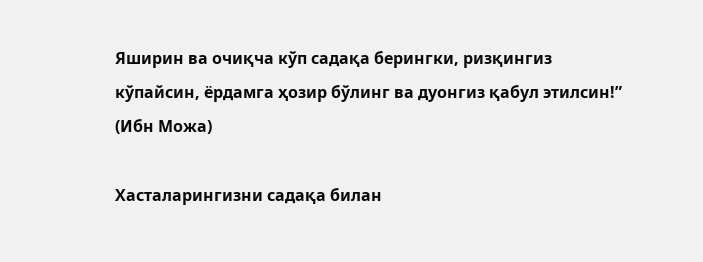Яширин ва очиқча кўп садақа берингки, ризқингиз кўпайсин, ёрдамга ҳозир бўлинг ва дуонгиз қабул этилсин!” (Ибн Можа)

Хасталарингизни садақа билан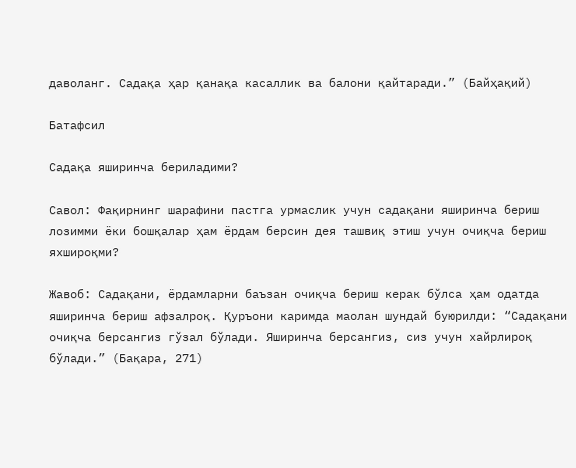даволанг. Садақа ҳар қанақа касаллик ва балони қайтаради.” (Байҳақий)

Батафсил

Садақа яширинча бериладими?

Савол: Фақирнинг шарафини пастга урмаслик учун садақани яширинча бериш лозимми ёки бошқалар ҳам ёрдам берсин дея ташвиқ этиш учун очиқча бериш яхшироқми?

Жавоб: Садақани, ёрдамларни баъзан очиқча бериш керак бўлса ҳам одатда яширинча бериш афзалроқ. Қуръони каримда маолан шундай буюрилди: “Садақани очиқча берсангиз гўзал бўлади. Яширинча берсангиз, сиз учун хайрлироқ бўлади.” (Бақара, 271)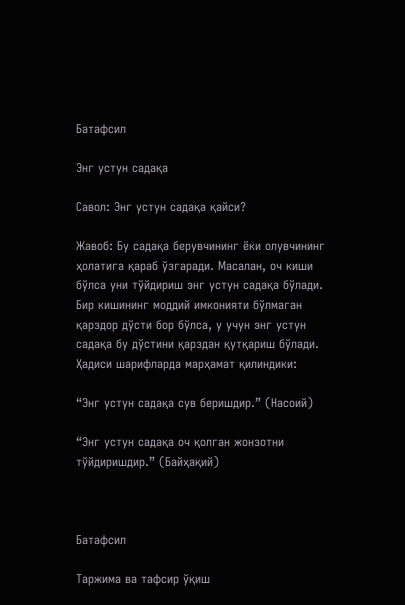Батафсил

Энг устун садақа

Савол: Энг устун садақа қайси?

Жавоб: Бу садақа берувчининг ёки олувчининг ҳолатига қараб ўзгаради. Масалан, оч киши бўлса уни тўйдириш энг устун садақа бўлади. Бир кишининг моддий имконияти бўлмаган қарздор дўсти бор бўлса, у учун энг устун садақа бу дўстини қарздан қутқариш бўлади. Ҳадиси шарифларда марҳамат қилиндики:

“Энг устун садақа сув беришдир.” (Насоий)

“Энг устун садақа оч қолган жонзотни тўйдиришдир.” (Байҳақий)



Батафсил

Таржима ва тафсир ўқиш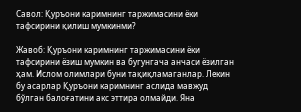Савол: Қуръони каримнинг таржимасини ёки тафсирини қилиш мумкинми?

Жавоб: Қуръони каримнинг таржимасини ёки тафсирини ёзиш мумкин ва бугунгача анчаси ёзилган ҳам. Ислом олимлари буни тақиқламаганлар. Лекин бу асарлар Қуръони каримнинг аслида мавжуд бўлган балоғатини акс эттира олмайди. Яна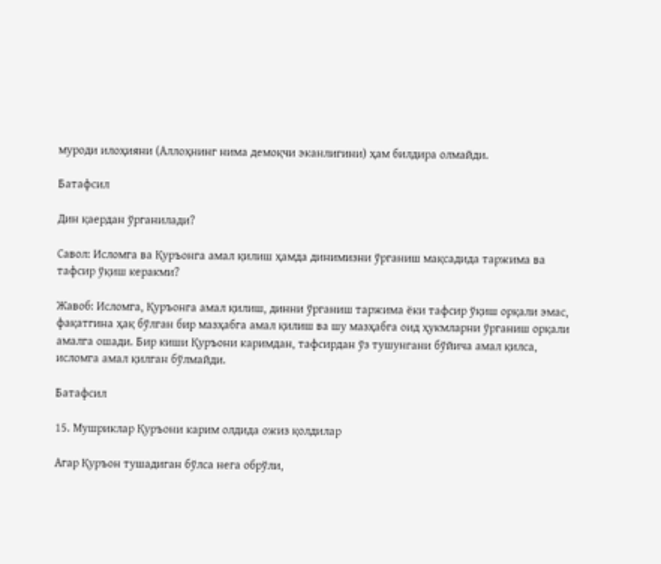муроди илоҳияни (Аллоҳнинг нима демоқчи эканлигини) ҳам билдира олмайди.

Батафсил

Дин қаердан ўрганилади?

Савол: Исломга ва Қуръонга амал қилиш ҳамда динимизни ўрганиш мақсадида таржима ва тафсир ўқиш керакми?

Жавоб: Исломга, Қуръонга амал қилиш, динни ўрганиш таржима ёки тафсир ўқиш орқали эмас, фақатгина ҳақ бўлган бир мазҳабга амал қилиш ва шу мазҳабга оид ҳукмларни ўрганиш орқали амалга ошади. Бир киши Қуръони каримдан, тафсирдан ўз тушунгани бўйича амал қилса, исломга амал қилган бўлмайди.

Батафсил

15. Мушриклар Қуръони карим олдида ожиз қолдилар

Агар Қуръон тушадиган бўлса нега обрўли,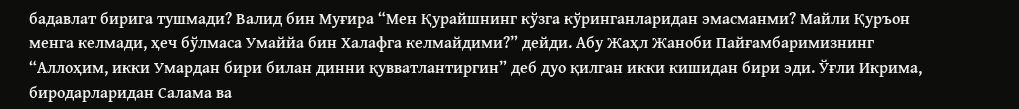бадавлат бирига тушмади? Валид бин Муғира “Мен Қурайшнинг кўзга кўринганларидан эмасманми? Майли Қуръон менга келмади, ҳеч бўлмаса Умаййа бин Халафга келмайдими?” дейди. Абу Жаҳл Жаноби Пайғамбаримизнинг “Аллоҳим, икки Умардан бири билан динни қувватлантиргин” деб дуо қилган икки кишидан бири эди. Ўғли Икрима, биродарларидан Салама ва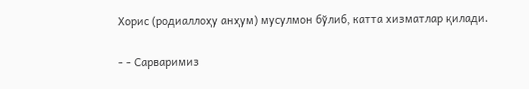Хорис (родиаллоҳу анҳум) мусулмон бўлиб, катта хизматлар қилади.

- - Сарваримиз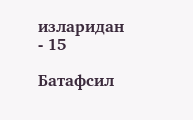изларидан - 15

Батафсил